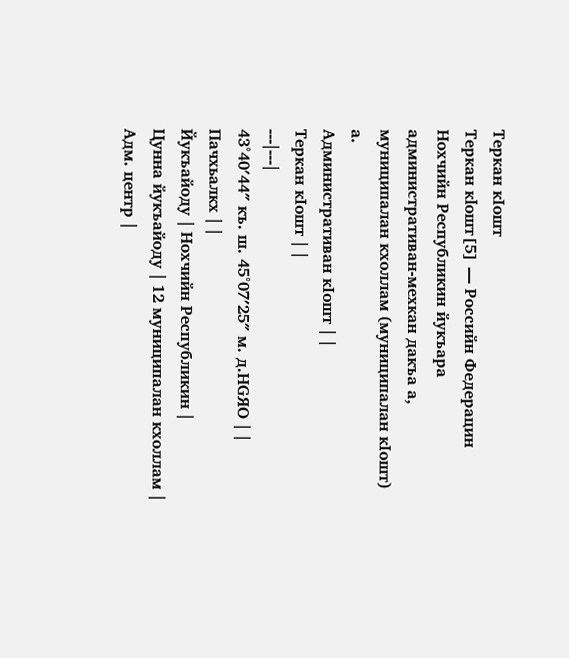Теркан кӀошт
Теркан кӏошт[5] — Российн Федерацин Нохчийн Республикин йукъара административан-мехкан дакъа а, муниципалан кхоллам (муниципалан кӀошт) а.
Административан кӀошт | |
Теркан кӀошт | |
---|---|
43°40′44″ къ. ш. 45°07′25″ м. д.HGЯO | |
Пачхьалкх | |
Йукъайоду | Нохчийн Республикин |
Цунна йукъайоду | 12 муниципалан кхоллам |
Адм. центр |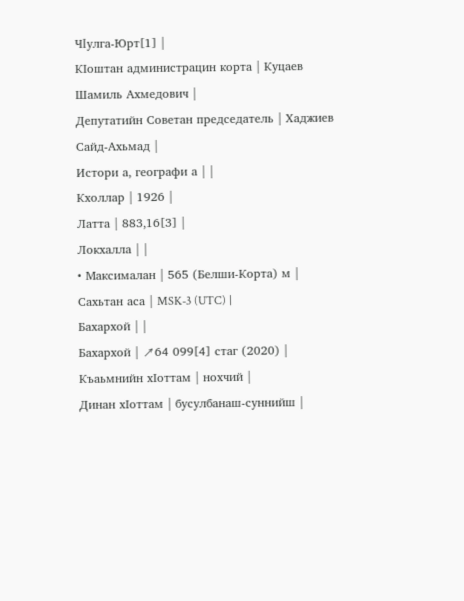Чӏулга-Юрт[1] |
КӀоштан администрацин корта | Куцаев Шамиль Ахмедович |
Депутатийн Советан председатель | Хаджиев Сайд-Ахьмад |
Истори а, географи а | |
Кхоллар | 1926 |
Латта | 883,16[3] |
Локхалла | |
• Максималан | 565 (Белши-Корта) м |
Сахьтан аса | MSK-3 (UTC) |
Бахархой | |
Бахархой | ↗64 099[4] стаг (2020) |
Къаьмнийн хӀоттам | нохчий |
Динан хӀоттам | бусулбанаш-суннийш |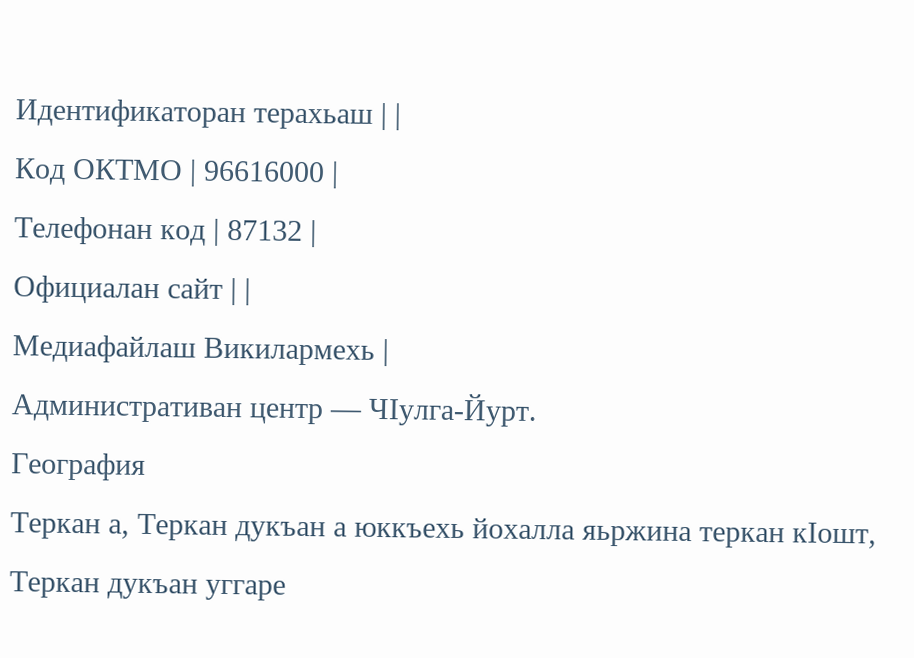Идентификаторан терахьаш | |
Код ОКТМО | 96616000 |
Телефонан код | 87132 |
Официалан сайт | |
Медиафайлаш Викилармехь |
Административан центр — ЧӀулга-Йурт.
География
Теркан а, Теркан дукъан а юккъехь йохалла яьржина теркан кIошт, Теркан дукъан уггаре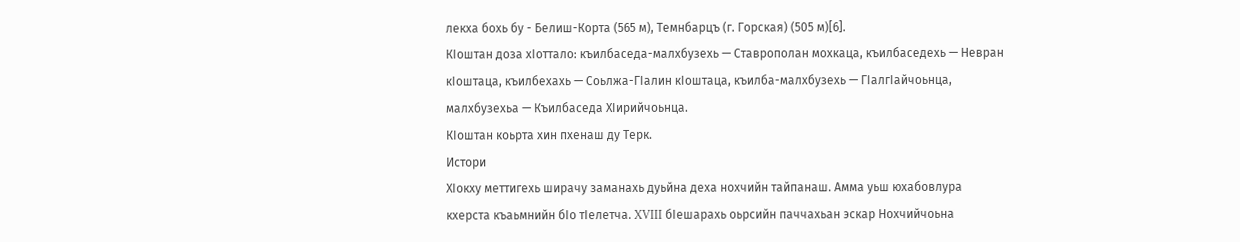лекха бохь бу - Белиш-Корта (565 м), Темнбарцъ (г. Горская) (505 м)[6].
КIоштан доза хIоттало: къилбаседа-малхбузехь — Ставрополан мохкаца, къилбаседехь — Невран кӀоштаца, къилбехахь — Соьлжа-ГӀалин кӀоштаца, къилба-малхбузехь — ГIалгIайчоьнца, малхбузехьа — Къилбаседа ХӀирийчоьнца.
КӀоштан коьрта хин пхенаш ду Терк.
Истори
ХӀокху меттигехь ширачу заманахь дуьйна деха нохчийн тайпанаш. Амма уьш юхабовлура кхерста къаьмнийн бӀо тӀелетча. XVIII бӀешарахь оьрсийн паччахьан эскар Нохчийчоьна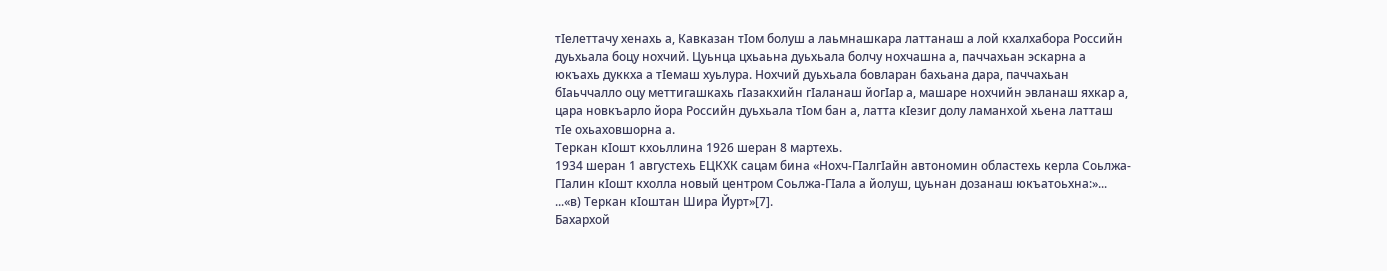тӀелеттачу хенахь а, Кавказан тӀом болуш а лаьмнашкара латтанаш а лой кхалхабора Российн дуьхьала боцу нохчий. Цуьнца цхьаьна дуьхьала болчу нохчашна а, паччахьан эскарна а юкъахь дуккха а тӀемаш хуьлура. Нохчий дуьхьала бовларан бахьана дара, паччахьан бӀаьччалло оцу меттигашкахь гӀазакхийн гӀаланаш йогӀар а, машаре нохчийн эвланаш яхкар а, цара новкъарло йора Российн дуьхьала тӀом бан а, латта кӀезиг долу ламанхой хьена латташ тӀе охьаховшорна а.
Теркан кӀошт кхоьллина 1926 шеран 8 мартехь.
1934 шеран 1 августехь ЕЦКХК сацам бина «Нохч-ГӀалгӀайн автономин областехь керла Соьлжа-ГӀалин кӀошт кхолла новый центром Соьлжа-ГӀала а йолуш, цуьнан дозанаш юкъатоьхна:»... ...«в) Теркан кӀоштан Шира Йурт»[7].
Бахархой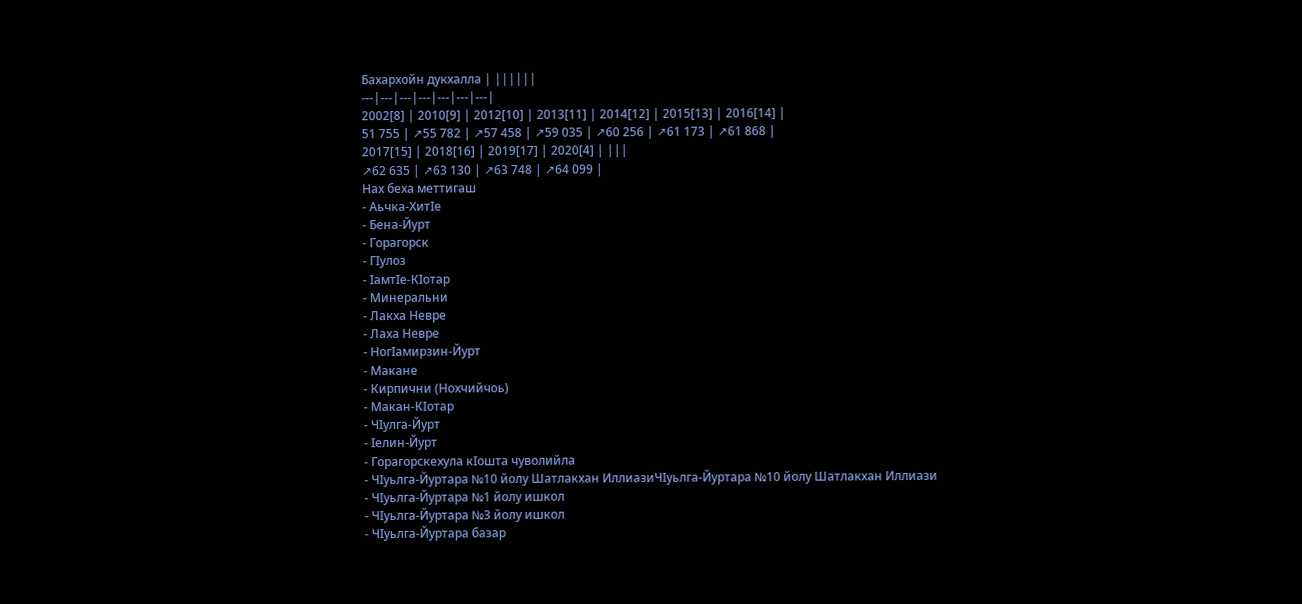Бахархойн дукхалла | ||||||
---|---|---|---|---|---|---|
2002[8] | 2010[9] | 2012[10] | 2013[11] | 2014[12] | 2015[13] | 2016[14] |
51 755 | ↗55 782 | ↗57 458 | ↗59 035 | ↗60 256 | ↗61 173 | ↗61 868 |
2017[15] | 2018[16] | 2019[17] | 2020[4] | |||
↗62 635 | ↗63 130 | ↗63 748 | ↗64 099 |
Нах беха меттигаш
- Аьчка-ХитӀе
- Бена-Йурт
- Горагорск
- ГӀулоз
- ӀамтӀе-КӀотар
- Минеральни
- Лакха Невре
- Лаха Невре
- НогӀамирзин-Йурт
- Макане
- Кирпични (Нохчийчоь)
- Макан-КӀотар
- ЧӀулга-Йурт
- Ӏелин-Йурт
- Горагорскехула кӀошта чуволийла
- ЧӀуьлга-Йуртара №10 йолу Шатлакхан ИллиазиЧӀуьлга-Йуртара №10 йолу Шатлакхан Иллиази
- ЧӀуьлга-Йуртара №1 йолу ишкол
- ЧӀуьлга-Йуртара №3 йолу ишкол
- ЧӀуьлга-Йуртара базар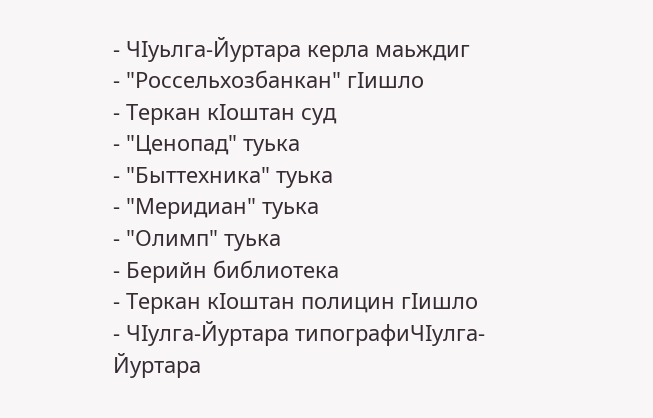- ЧӀуьлга-Йуртара керла маьждиг
- "Россельхозбанкан" гӀишло
- Теркан кӀоштан суд
- "Ценопад" туька
- "Быттехника" туька
- "Меридиан" туька
- "Олимп" туька
- Берийн библиотека
- Теркан кӀоштан полицин гӀишло
- ЧӀулга-Йуртара типографиЧӀулга-Йуртара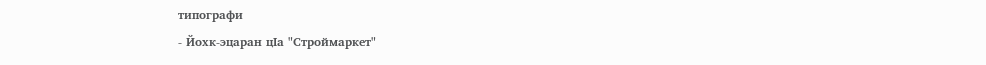типографи
- Йохк-эцаран цӀа "Строймаркет"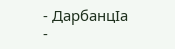- ДарбанцӀа
-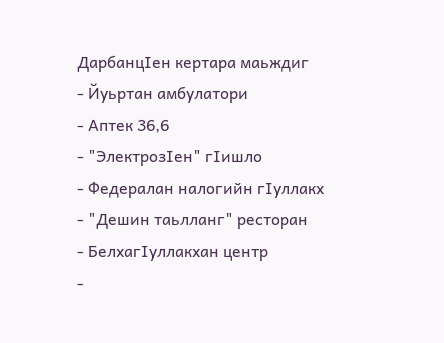ДарбанцӀен кертара маьждиг
- Йуьртан амбулатори
- Аптек 36,6
- "ЭлектрозӀен" гӀишло
- Федералан налогийн гӀуллакх
- "Дешин таьлланг" ресторан
- БелхагӀуллакхан центр
-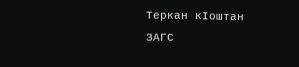Теркан кӀоштан ЗАГС